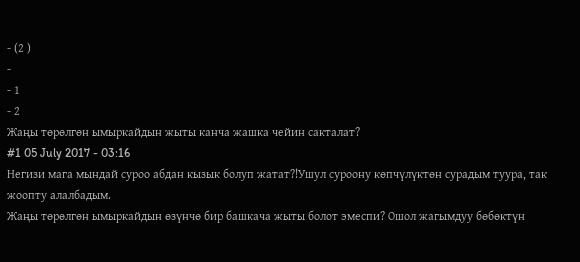- (2 )
-
- 1
- 2
Жаңы төрөлгөн ымыркайдын жыты канча жашка чейин сакталат?
#1 05 July 2017 - 03:16
Негизи мага мындай суроо абдан кызык болуп жатат?!Ушул суроону көпчүлүктөн сурадым туура, так жоопту алалбадым.
Жаңы төрөлгөн ымыркайдын өзүнчө бир башкача жыты болот эмеспи? Ошол жагымдуу бөбөктүн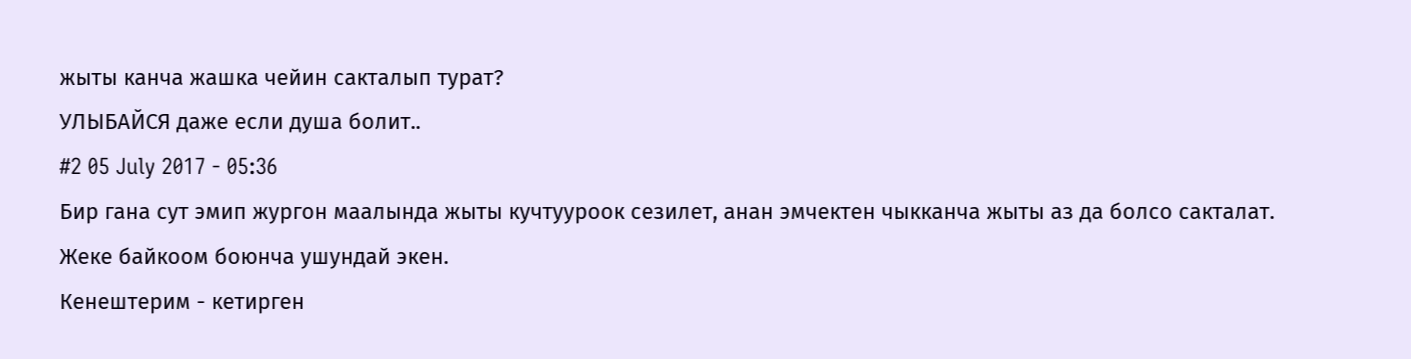жыты канча жашка чейин сакталып турат?
УЛЫБАЙСЯ даже если душа болит..
#2 05 July 2017 - 05:36
Бир гана сут эмип жургон маалында жыты кучтууроок сезилет, анан эмчектен чыкканча жыты аз да болсо сакталат. Жеке байкоом боюнча ушундай экен.
Кенештерим - кетирген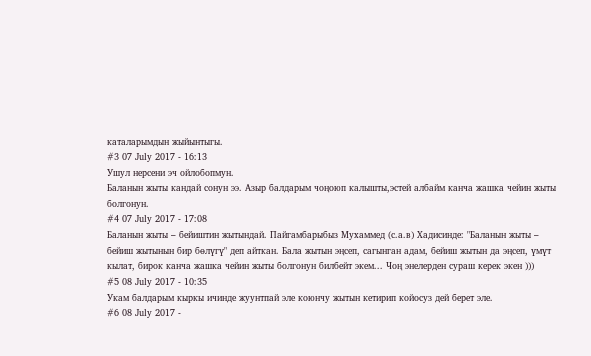каталарымдын жыйынтыгы.
#3 07 July 2017 - 16:13
Ушул нерсени эч ойлобопмун.
Баланын жыты кандай сонун ээ. Азыр балдарым чоңоюп калышты,эстей албайм канча жашка чейин жыты болгонун.
#4 07 July 2017 - 17:08
Баланын жыты – бейиштин жытындай. Пайгамбарыбыз Мухаммед (с.а.в) Хадисинде: "Баланын жыты – бейиш жытынын бир бөлүгү" деп айткан. Бала жытын эңсеп, сагынган адам, бейиш жытын да эңсеп, үмүт кылат, бирок канча жашка чейин жыты болгонун билбейт экем... Чоң энелерден сураш керек экен )))
#5 08 July 2017 - 10:35
Укам балдарым кыркы ичинде жуунтпай эле коюнчу жытын кетирип койосуз дей берет эле.
#6 08 July 2017 -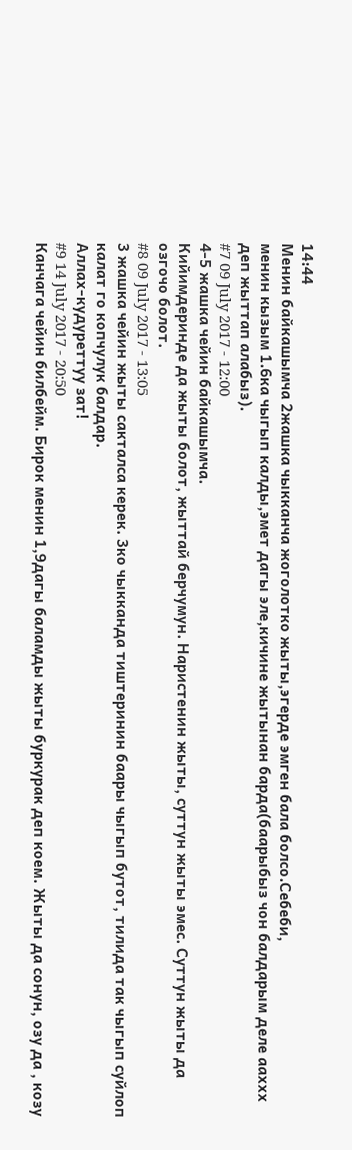14:44
Менин байкашымча 2жашка чыкканча жоголотко жыты,эгерде эмген бала болсо.Себеби,
менин кызым 1.6ка чыгып калды,эмет дагы эле,кичине жытынан барда(баарыбыз чон балдарым деле ааххх деп жыттап алабыз).
#7 09 July 2017 - 12:00
4-5 жашка чейин байкашымча.
Кийимдеринде да жыты болот, жыттай берчумун. Наристенин жыты, суттун жыты эмес. Суттун жыты да озгочо болот.
#8 09 July 2017 - 13:05
3 жашка чейин жыты сакталса керек. 3ко чыкканда тиштеринин баары чыгып бутот, тилида так чыгып суйлоп калат го копчулук балдар.
Аллах-кудуреттуу зат!
#9 14 July 2017 - 20:50
Канчага чейин билбейм. Бирок менин 1,9дагы баламды жыты буркурак деп коем. Жыты да сонун, озу да , козу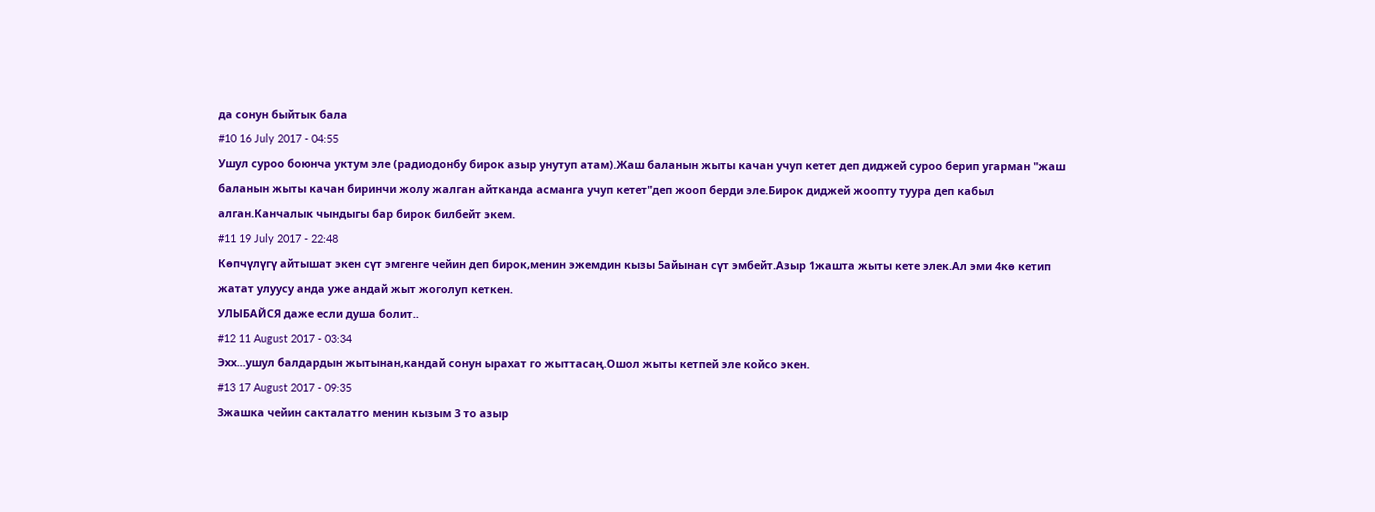да сонун быйтык бала
#10 16 July 2017 - 04:55
Ушул суроо боюнча уктум эле (радиодонбу бирок азыр унутуп атам).Жаш баланын жыты качан учуп кетет деп диджей суроо берип угарман "жаш баланын жыты качан биринчи жолу жалган айтканда асманга учуп кетет"деп жооп берди эле.Бирок диджей жоопту туура деп кабыл алган.Канчалык чындыгы бар бирок билбейт экем.
#11 19 July 2017 - 22:48
Көпчүлүгү айтышат экен сүт эмгенге чейин деп бирок,менин эжемдин кызы 5айынан сүт эмбейт.Азыр 1жашта жыты кете элек.Ал эми 4кө кетип жатат улуусу анда уже андай жыт жоголуп кеткен.
УЛЫБАЙСЯ даже если душа болит..
#12 11 August 2017 - 03:34
Эхх...ушул балдардын жытынан,кандай сонун ырахат го жыттасаң.Ошол жыты кетпей эле койсо экен.
#13 17 August 2017 - 09:35
3жашка чейин сакталатго менин кызым 3 то азыр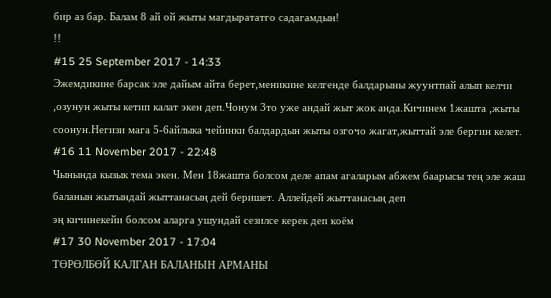бир аз бар. Балам 8 ай ой жыты магдырататго садагамдын!
!!
#15 25 September 2017 - 14:33
Эжемдикине барсак эле дайым айта берет,меникине келгенде балдарыны жуунтпай алып келчи ,озунун жыты кетип калат экен деп.Чонум 3то уже андай жыт жок анда.Кичинем 1жашта ,жыты соонун.Негизи мага 5-6айлыка чейинки балдардын жыты озгочо жагат,жыттай эле бергин келет.
#16 11 November 2017 - 22:48
Чынында кызык тема экен. Мен 18жашта болсом деле апам агаларым абжем баарысы тең эле жаш баланын жытындай жыттанасың дей беришет. Аллейдей жыттанасың деп
эң кичинекейи болсом аларга ушундай сезилсе керек деп коём
#17 30 November 2017 - 17:04
ТӨРӨЛБӨЙ КАЛГАН БАЛАНЫН АРМАНЫ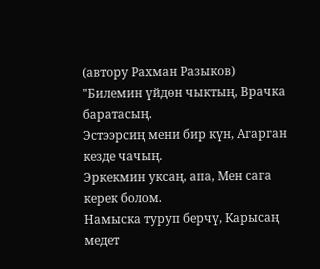(автору Рахман Разыков)
"Билемин үйдөн чыктың, Врачка баратасың.
Эстээрсиң мени бир күн, Агарган кезде чачың.
Эркекмин уксаң, апа, Мен сага керек болом.
Намыска туруп берчү, Карысаң медет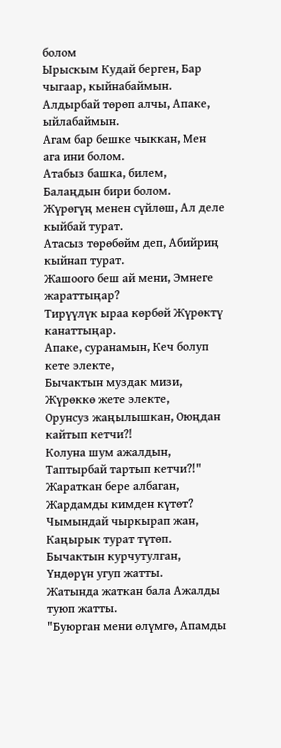болом
Ырыскым Кудай берген, Бар чыгаар, кыйнабаймын.
Алдырбай төрөп алчы, Апаке, ыйлабаймын.
Агам бар бешке чыккан, Мен ага ини болом.
Атабыз башка, билем, Балаңдын бири болом.
Жүрөгүң менен сүйлөш, Ал деле кыйбай турат.
Атасыз төрөбөйм деп, Абийриң кыйнап турат.
Жашоого беш ай мени, Эмнеге жараттыңар?
Тирүүлүк ыраа көрбөй Жүрөктү канаттыңар.
Апаке, суранамын, Кеч болуп кете электе,
Бычактын муздак мизи, Жүрөккө жете электе,
Орунсуз жаңылышкан, Оюңдан кайтып кетчи?!
Колуна шум ажалдын, Таптырбай тартып кетчи?!"
Жараткан бере албаган, Жардамды кимден күтөт?
Чымындай чыркырап жан, Каңырык турат түтөп.
Бычактын курчутулган, Үндөрүн угуп жатты.
Жатында жаткан бала Ажалды туюп жатты.
"Буюрган мени өлүмгө, Апамды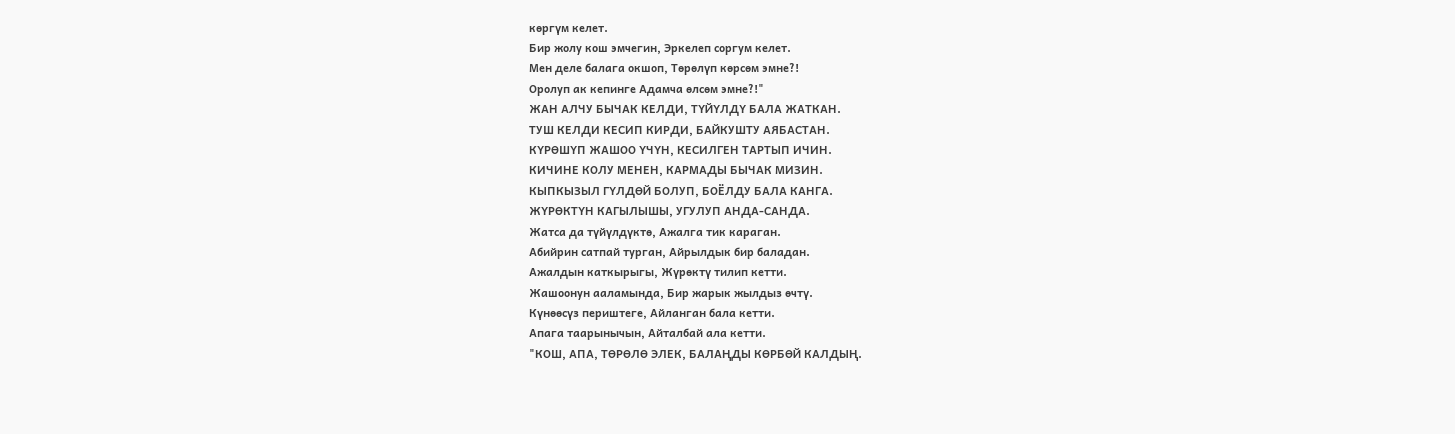көргүм келет.
Бир жолу кош эмчегин, Эркелеп соргум келет.
Мен деле балага окшоп, Төрөлүп көрсөм эмне?!
Оролуп ак кепинге Адамча өлсөм эмне?!"
ЖАН АЛЧУ БЫЧАК КЕЛДИ, ТҮЙҮЛДҮ БАЛА ЖАТКАН.
ТУШ КЕЛДИ КЕСИП КИРДИ, БАЙКУШТУ АЯБАСТАН.
КҮРӨШҮП ЖАШОО ҮЧҮН, КЕСИЛГЕН ТАРТЫП ИЧИН.
КИЧИНЕ КОЛУ МЕНЕН, КАРМАДЫ БЫЧАК МИЗИН.
КЫПКЫЗЫЛ ГҮЛДӨЙ БОЛУП, БОЁЛДУ БАЛА КАНГА.
ЖҮРӨКТҮН КАГЫЛЫШЫ, УГУЛУП АНДА-САНДА.
Жатса да түйүлдүктө, Ажалга тик караган.
Абийрин сатпай турган, Айрылдык бир баладан.
Ажалдын каткырыгы, Жүрөктү тилип кетти.
Жашоонун ааламында, Бир жарык жылдыз өчтү.
Күнөөсүз периштеге, Айланган бала кетти.
Апага таарынычын, Айталбай ала кетти.
"КОШ, АПА, ТӨРӨЛӨ ЭЛЕК, БАЛАҢДЫ КӨРБӨЙ КАЛДЫҢ.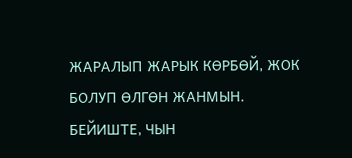ЖАРАЛЫП ЖАРЫК КӨРБӨЙ, ЖОК БОЛУП ӨЛГӨН ЖАНМЫН.
БЕЙИШТЕ, ЧЫН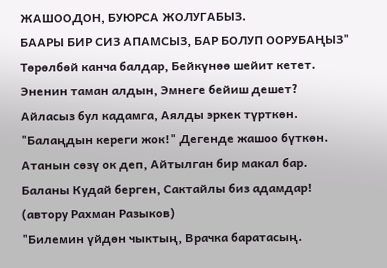ЖАШООДОН, БУЮРСА ЖОЛУГАБЫЗ.
БААРЫ БИР СИЗ АПАМСЫЗ, БАР БОЛУП ООРУБАҢЫЗ"
Төрөлбөй канча балдар, Бейкүнөө шейит кетет.
Эненин таман алдын, Эмнеге бейиш дешет?
Айласыз бул кадамга, Аялды эркек түрткөн.
"Балаңдын кереги жок!" Дегенде жашоо бүткөн.
Атанын сөзү ок деп, Айтылган бир макал бар.
Баланы Кудай берген, Сактайлы биз адамдар!
(автору Рахман Разыков)
"Билемин үйдөн чыктың, Врачка баратасың.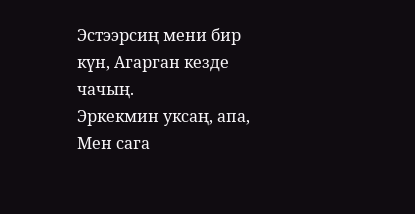Эстээрсиң мени бир күн, Агарган кезде чачың.
Эркекмин уксаң, апа, Мен сага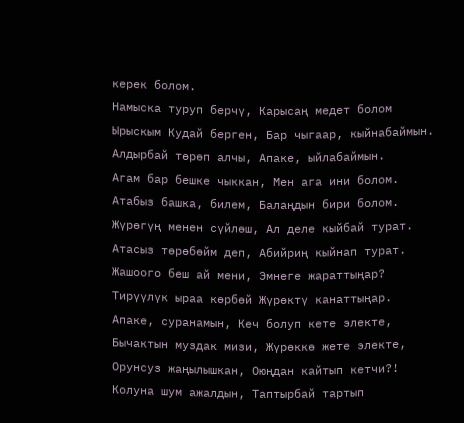керек болом.
Намыска туруп берчү, Карысаң медет болом
Ырыскым Кудай берген, Бар чыгаар, кыйнабаймын.
Алдырбай төрөп алчы, Апаке, ыйлабаймын.
Агам бар бешке чыккан, Мен ага ини болом.
Атабыз башка, билем, Балаңдын бири болом.
Жүрөгүң менен сүйлөш, Ал деле кыйбай турат.
Атасыз төрөбөйм деп, Абийриң кыйнап турат.
Жашоого беш ай мени, Эмнеге жараттыңар?
Тирүүлүк ыраа көрбөй Жүрөктү канаттыңар.
Апаке, суранамын, Кеч болуп кете электе,
Бычактын муздак мизи, Жүрөккө жете электе,
Орунсуз жаңылышкан, Оюңдан кайтып кетчи?!
Колуна шум ажалдын, Таптырбай тартып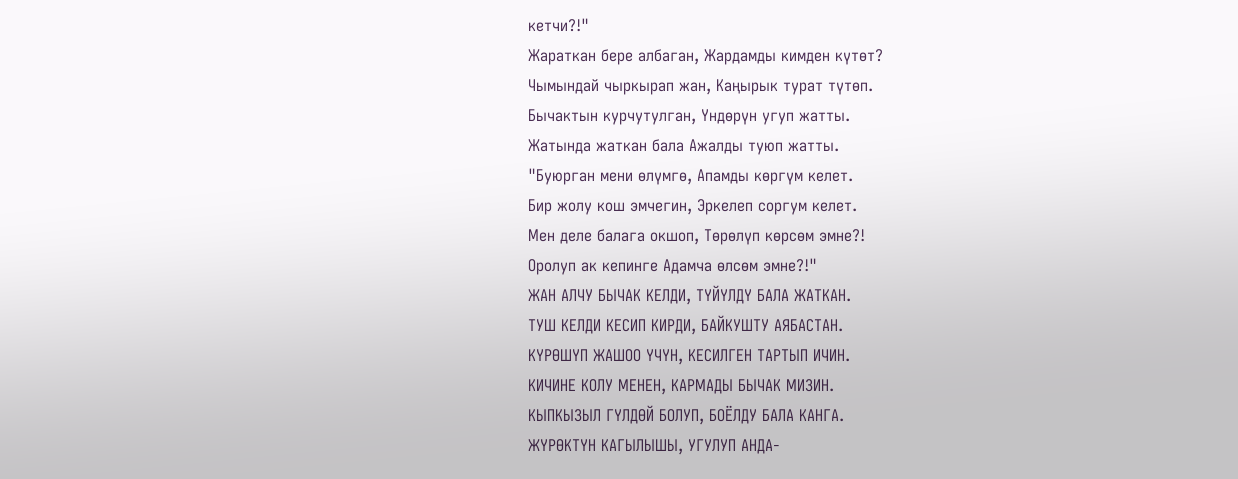кетчи?!"
Жараткан бере албаган, Жардамды кимден күтөт?
Чымындай чыркырап жан, Каңырык турат түтөп.
Бычактын курчутулган, Үндөрүн угуп жатты.
Жатында жаткан бала Ажалды туюп жатты.
"Буюрган мени өлүмгө, Апамды көргүм келет.
Бир жолу кош эмчегин, Эркелеп соргум келет.
Мен деле балага окшоп, Төрөлүп көрсөм эмне?!
Оролуп ак кепинге Адамча өлсөм эмне?!"
ЖАН АЛЧУ БЫЧАК КЕЛДИ, ТҮЙҮЛДҮ БАЛА ЖАТКАН.
ТУШ КЕЛДИ КЕСИП КИРДИ, БАЙКУШТУ АЯБАСТАН.
КҮРӨШҮП ЖАШОО ҮЧҮН, КЕСИЛГЕН ТАРТЫП ИЧИН.
КИЧИНЕ КОЛУ МЕНЕН, КАРМАДЫ БЫЧАК МИЗИН.
КЫПКЫЗЫЛ ГҮЛДӨЙ БОЛУП, БОЁЛДУ БАЛА КАНГА.
ЖҮРӨКТҮН КАГЫЛЫШЫ, УГУЛУП АНДА-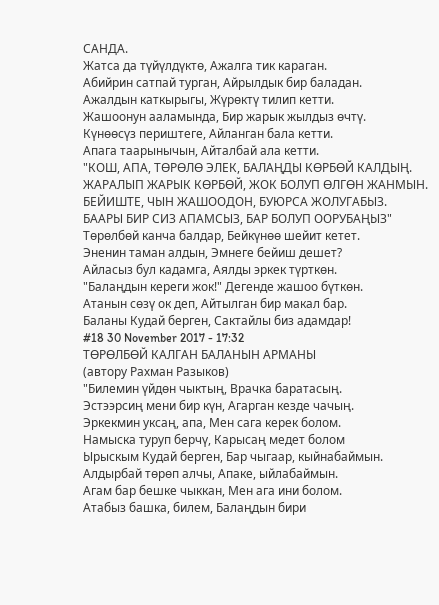САНДА.
Жатса да түйүлдүктө, Ажалга тик караган.
Абийрин сатпай турган, Айрылдык бир баладан.
Ажалдын каткырыгы, Жүрөктү тилип кетти.
Жашоонун ааламында, Бир жарык жылдыз өчтү.
Күнөөсүз периштеге, Айланган бала кетти.
Апага таарынычын, Айталбай ала кетти.
"КОШ, АПА, ТӨРӨЛӨ ЭЛЕК, БАЛАҢДЫ КӨРБӨЙ КАЛДЫҢ.
ЖАРАЛЫП ЖАРЫК КӨРБӨЙ, ЖОК БОЛУП ӨЛГӨН ЖАНМЫН.
БЕЙИШТЕ, ЧЫН ЖАШООДОН, БУЮРСА ЖОЛУГАБЫЗ.
БААРЫ БИР СИЗ АПАМСЫЗ, БАР БОЛУП ООРУБАҢЫЗ"
Төрөлбөй канча балдар, Бейкүнөө шейит кетет.
Эненин таман алдын, Эмнеге бейиш дешет?
Айласыз бул кадамга, Аялды эркек түрткөн.
"Балаңдын кереги жок!" Дегенде жашоо бүткөн.
Атанын сөзү ок деп, Айтылган бир макал бар.
Баланы Кудай берген, Сактайлы биз адамдар!
#18 30 November 2017 - 17:32
ТӨРӨЛБӨЙ КАЛГАН БАЛАНЫН АРМАНЫ
(автору Рахман Разыков)
"Билемин үйдөн чыктың, Врачка баратасың.
Эстээрсиң мени бир күн, Агарган кезде чачың.
Эркекмин уксаң, апа, Мен сага керек болом.
Намыска туруп берчү, Карысаң медет болом
Ырыскым Кудай берген, Бар чыгаар, кыйнабаймын.
Алдырбай төрөп алчы, Апаке, ыйлабаймын.
Агам бар бешке чыккан, Мен ага ини болом.
Атабыз башка, билем, Балаңдын бири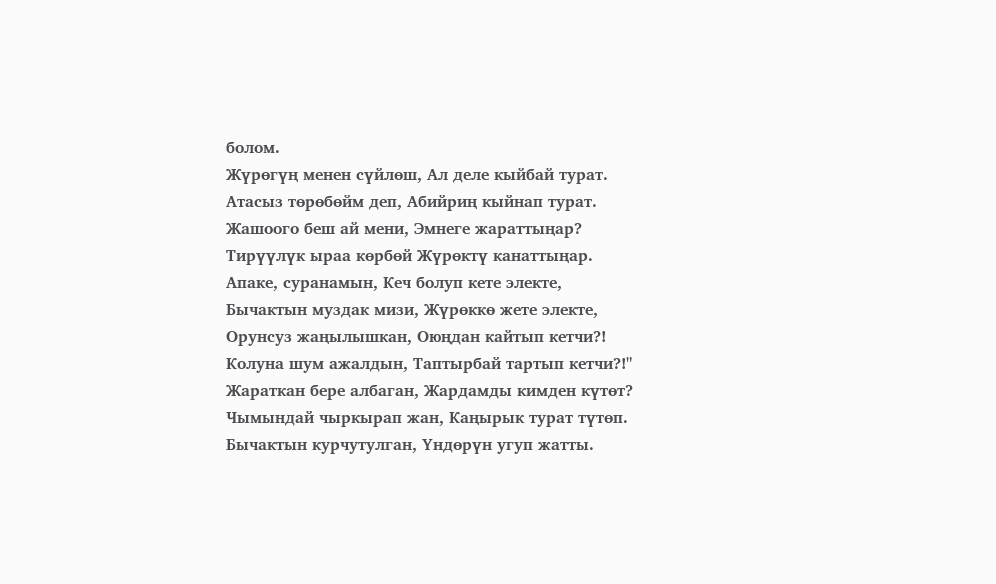болом.
Жүрөгүң менен сүйлөш, Ал деле кыйбай турат.
Атасыз төрөбөйм деп, Абийриң кыйнап турат.
Жашоого беш ай мени, Эмнеге жараттыңар?
Тирүүлүк ыраа көрбөй Жүрөктү канаттыңар.
Апаке, суранамын, Кеч болуп кете электе,
Бычактын муздак мизи, Жүрөккө жете электе,
Орунсуз жаңылышкан, Оюңдан кайтып кетчи?!
Колуна шум ажалдын, Таптырбай тартып кетчи?!"
Жараткан бере албаган, Жардамды кимден күтөт?
Чымындай чыркырап жан, Каңырык турат түтөп.
Бычактын курчутулган, Үндөрүн угуп жатты.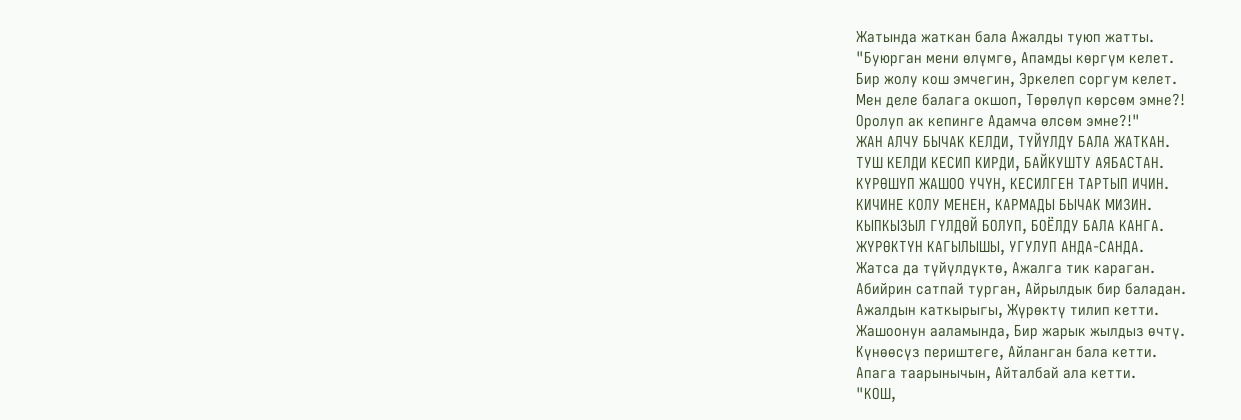Жатында жаткан бала Ажалды туюп жатты.
"Буюрган мени өлүмгө, Апамды көргүм келет.
Бир жолу кош эмчегин, Эркелеп соргум келет.
Мен деле балага окшоп, Төрөлүп көрсөм эмне?!
Оролуп ак кепинге Адамча өлсөм эмне?!"
ЖАН АЛЧУ БЫЧАК КЕЛДИ, ТҮЙҮЛДҮ БАЛА ЖАТКАН.
ТУШ КЕЛДИ КЕСИП КИРДИ, БАЙКУШТУ АЯБАСТАН.
КҮРӨШҮП ЖАШОО ҮЧҮН, КЕСИЛГЕН ТАРТЫП ИЧИН.
КИЧИНЕ КОЛУ МЕНЕН, КАРМАДЫ БЫЧАК МИЗИН.
КЫПКЫЗЫЛ ГҮЛДӨЙ БОЛУП, БОЁЛДУ БАЛА КАНГА.
ЖҮРӨКТҮН КАГЫЛЫШЫ, УГУЛУП АНДА-САНДА.
Жатса да түйүлдүктө, Ажалга тик караган.
Абийрин сатпай турган, Айрылдык бир баладан.
Ажалдын каткырыгы, Жүрөктү тилип кетти.
Жашоонун ааламында, Бир жарык жылдыз өчтү.
Күнөөсүз периштеге, Айланган бала кетти.
Апага таарынычын, Айталбай ала кетти.
"КОШ,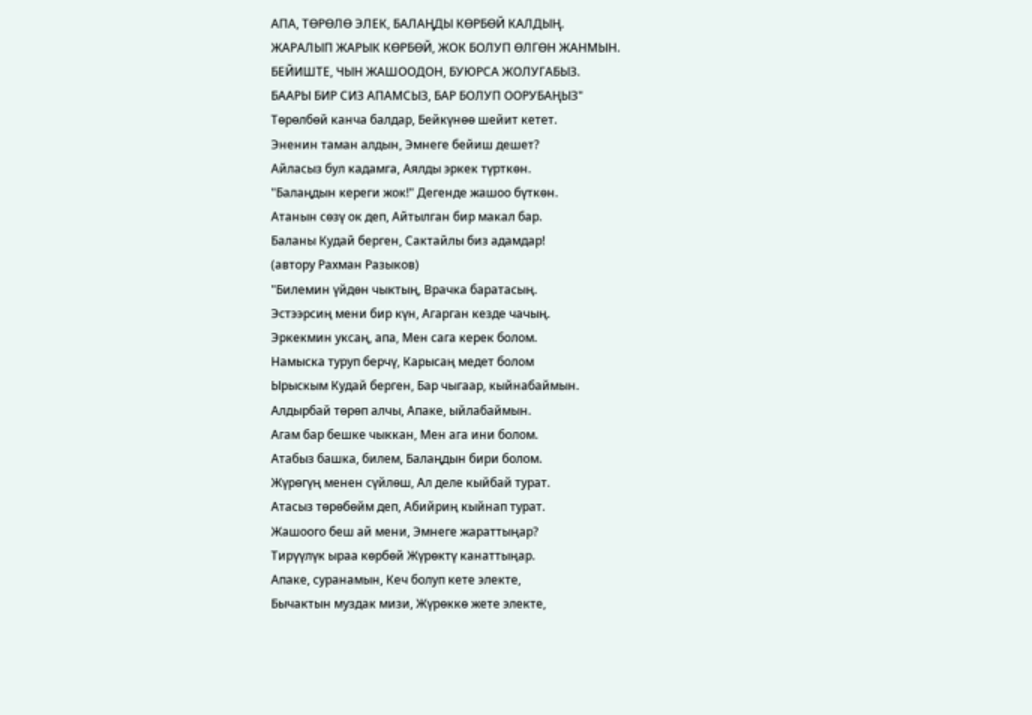АПА, ТӨРӨЛӨ ЭЛЕК, БАЛАҢДЫ КӨРБӨЙ КАЛДЫҢ.
ЖАРАЛЫП ЖАРЫК КӨРБӨЙ, ЖОК БОЛУП ӨЛГӨН ЖАНМЫН.
БЕЙИШТЕ, ЧЫН ЖАШООДОН, БУЮРСА ЖОЛУГАБЫЗ.
БААРЫ БИР СИЗ АПАМСЫЗ, БАР БОЛУП ООРУБАҢЫЗ"
Төрөлбөй канча балдар, Бейкүнөө шейит кетет.
Эненин таман алдын, Эмнеге бейиш дешет?
Айласыз бул кадамга, Аялды эркек түрткөн.
"Балаңдын кереги жок!" Дегенде жашоо бүткөн.
Атанын сөзү ок деп, Айтылган бир макал бар.
Баланы Кудай берген, Сактайлы биз адамдар!
(автору Рахман Разыков)
"Билемин үйдөн чыктың, Врачка баратасың.
Эстээрсиң мени бир күн, Агарган кезде чачың.
Эркекмин уксаң, апа, Мен сага керек болом.
Намыска туруп берчү, Карысаң медет болом
Ырыскым Кудай берген, Бар чыгаар, кыйнабаймын.
Алдырбай төрөп алчы, Апаке, ыйлабаймын.
Агам бар бешке чыккан, Мен ага ини болом.
Атабыз башка, билем, Балаңдын бири болом.
Жүрөгүң менен сүйлөш, Ал деле кыйбай турат.
Атасыз төрөбөйм деп, Абийриң кыйнап турат.
Жашоого беш ай мени, Эмнеге жараттыңар?
Тирүүлүк ыраа көрбөй Жүрөктү канаттыңар.
Апаке, суранамын, Кеч болуп кете электе,
Бычактын муздак мизи, Жүрөккө жете электе,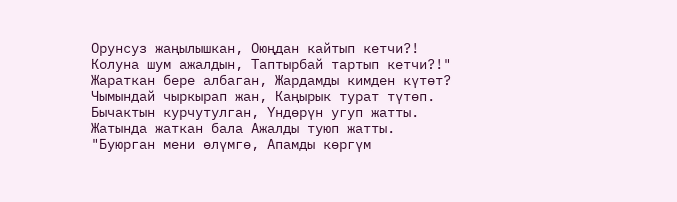Орунсуз жаңылышкан, Оюңдан кайтып кетчи?!
Колуна шум ажалдын, Таптырбай тартып кетчи?!"
Жараткан бере албаган, Жардамды кимден күтөт?
Чымындай чыркырап жан, Каңырык турат түтөп.
Бычактын курчутулган, Үндөрүн угуп жатты.
Жатында жаткан бала Ажалды туюп жатты.
"Буюрган мени өлүмгө, Апамды көргүм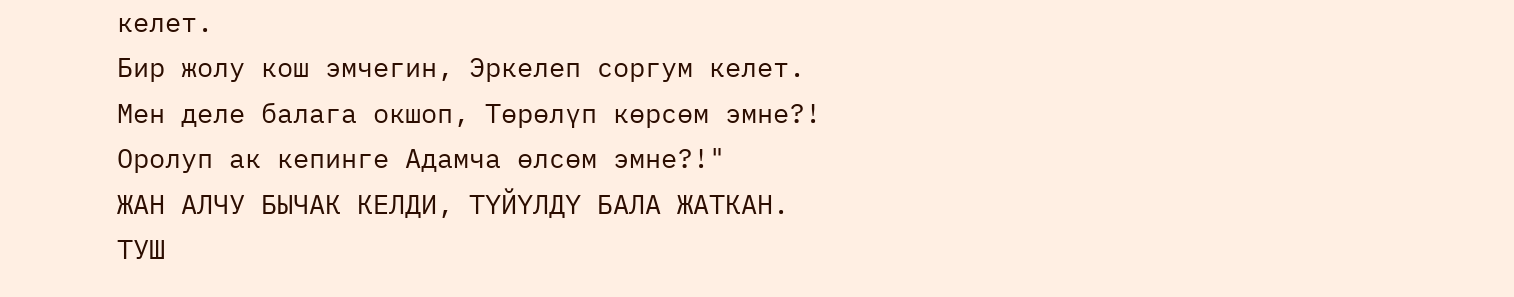келет.
Бир жолу кош эмчегин, Эркелеп соргум келет.
Мен деле балага окшоп, Төрөлүп көрсөм эмне?!
Оролуп ак кепинге Адамча өлсөм эмне?!"
ЖАН АЛЧУ БЫЧАК КЕЛДИ, ТҮЙҮЛДҮ БАЛА ЖАТКАН.
ТУШ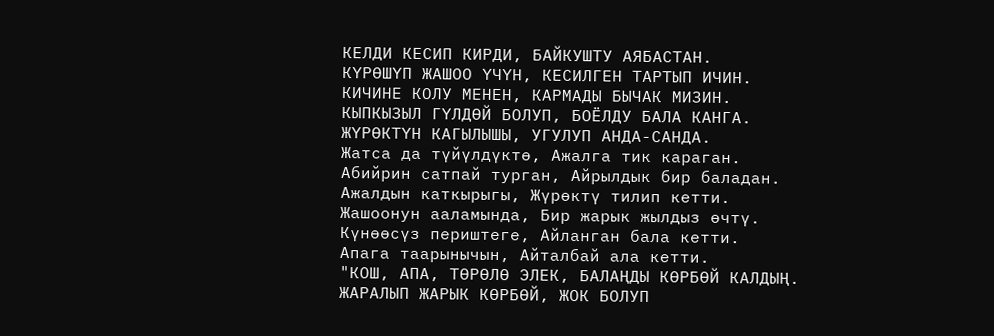КЕЛДИ КЕСИП КИРДИ, БАЙКУШТУ АЯБАСТАН.
КҮРӨШҮП ЖАШОО ҮЧҮН, КЕСИЛГЕН ТАРТЫП ИЧИН.
КИЧИНЕ КОЛУ МЕНЕН, КАРМАДЫ БЫЧАК МИЗИН.
КЫПКЫЗЫЛ ГҮЛДӨЙ БОЛУП, БОЁЛДУ БАЛА КАНГА.
ЖҮРӨКТҮН КАГЫЛЫШЫ, УГУЛУП АНДА-САНДА.
Жатса да түйүлдүктө, Ажалга тик караган.
Абийрин сатпай турган, Айрылдык бир баладан.
Ажалдын каткырыгы, Жүрөктү тилип кетти.
Жашоонун ааламында, Бир жарык жылдыз өчтү.
Күнөөсүз периштеге, Айланган бала кетти.
Апага таарынычын, Айталбай ала кетти.
"КОШ, АПА, ТӨРӨЛӨ ЭЛЕК, БАЛАҢДЫ КӨРБӨЙ КАЛДЫҢ.
ЖАРАЛЫП ЖАРЫК КӨРБӨЙ, ЖОК БОЛУП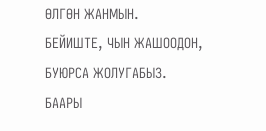ӨЛГӨН ЖАНМЫН.
БЕЙИШТЕ, ЧЫН ЖАШООДОН, БУЮРСА ЖОЛУГАБЫЗ.
БААРЫ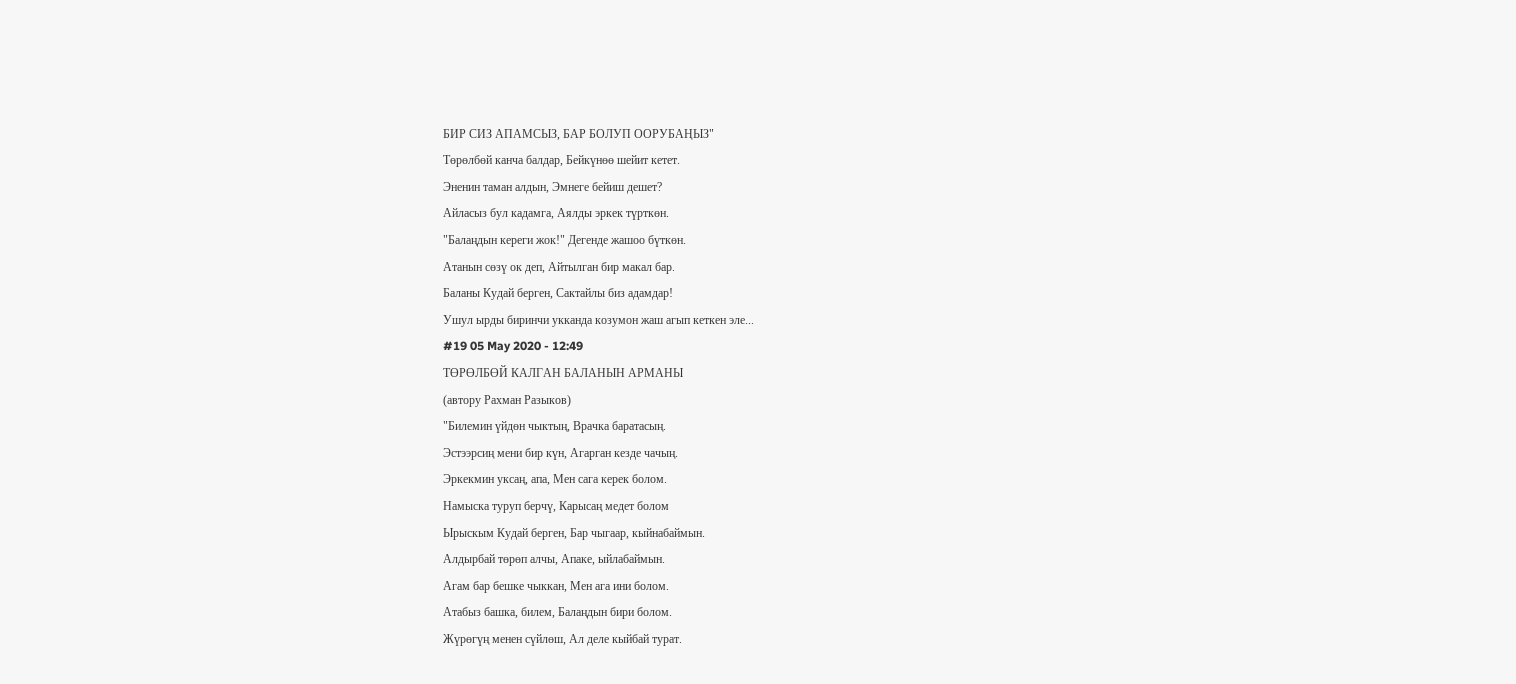БИР СИЗ АПАМСЫЗ, БАР БОЛУП ООРУБАҢЫЗ"
Төрөлбөй канча балдар, Бейкүнөө шейит кетет.
Эненин таман алдын, Эмнеге бейиш дешет?
Айласыз бул кадамга, Аялды эркек түрткөн.
"Балаңдын кереги жок!" Дегенде жашоо бүткөн.
Атанын сөзү ок деп, Айтылган бир макал бар.
Баланы Кудай берген, Сактайлы биз адамдар!
Ушул ырды биринчи укканда козумон жаш агып кеткен эле...
#19 05 May 2020 - 12:49
ТӨРӨЛБӨЙ КАЛГАН БАЛАНЫН АРМАНЫ
(автору Рахман Разыков)
"Билемин үйдөн чыктың, Врачка баратасың.
Эстээрсиң мени бир күн, Агарган кезде чачың.
Эркекмин уксаң, апа, Мен сага керек болом.
Намыска туруп берчү, Карысаң медет болом
Ырыскым Кудай берген, Бар чыгаар, кыйнабаймын.
Алдырбай төрөп алчы, Апаке, ыйлабаймын.
Агам бар бешке чыккан, Мен ага ини болом.
Атабыз башка, билем, Балаңдын бири болом.
Жүрөгүң менен сүйлөш, Ал деле кыйбай турат.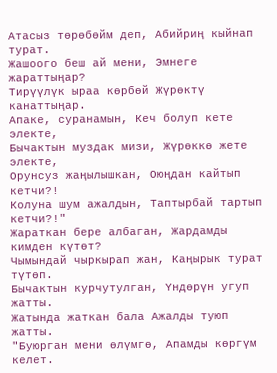Атасыз төрөбөйм деп, Абийриң кыйнап турат.
Жашоого беш ай мени, Эмнеге жараттыңар?
Тирүүлүк ыраа көрбөй Жүрөктү канаттыңар.
Апаке, суранамын, Кеч болуп кете электе,
Бычактын муздак мизи, Жүрөккө жете электе,
Орунсуз жаңылышкан, Оюңдан кайтып кетчи?!
Колуна шум ажалдын, Таптырбай тартып кетчи?!"
Жараткан бере албаган, Жардамды кимден күтөт?
Чымындай чыркырап жан, Каңырык турат түтөп.
Бычактын курчутулган, Үндөрүн угуп жатты.
Жатында жаткан бала Ажалды туюп жатты.
"Буюрган мени өлүмгө, Апамды көргүм келет.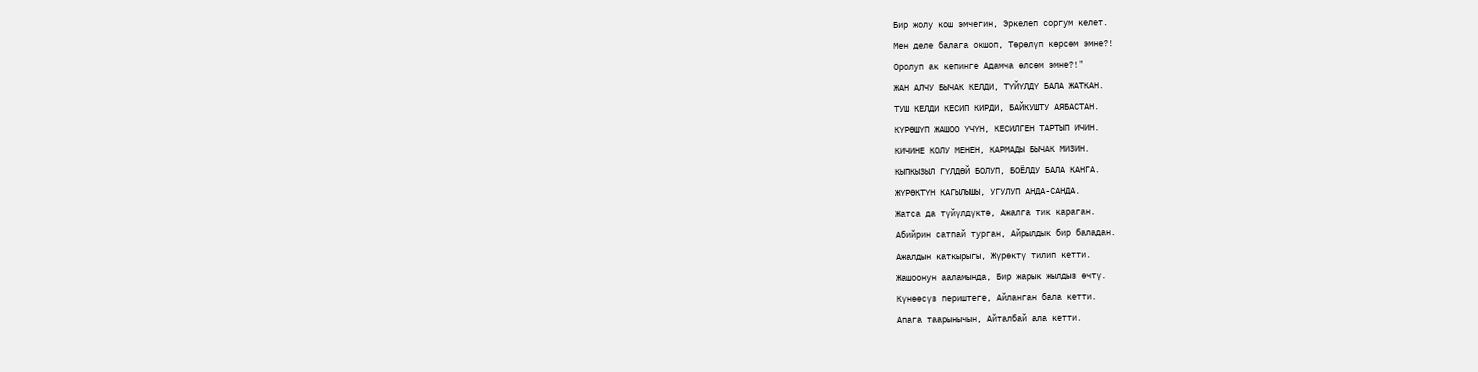Бир жолу кош эмчегин, Эркелеп соргум келет.
Мен деле балага окшоп, Төрөлүп көрсөм эмне?!
Оролуп ак кепинге Адамча өлсөм эмне?!"
ЖАН АЛЧУ БЫЧАК КЕЛДИ, ТҮЙҮЛДҮ БАЛА ЖАТКАН.
ТУШ КЕЛДИ КЕСИП КИРДИ, БАЙКУШТУ АЯБАСТАН.
КҮРӨШҮП ЖАШОО ҮЧҮН, КЕСИЛГЕН ТАРТЫП ИЧИН.
КИЧИНЕ КОЛУ МЕНЕН, КАРМАДЫ БЫЧАК МИЗИН.
КЫПКЫЗЫЛ ГҮЛДӨЙ БОЛУП, БОЁЛДУ БАЛА КАНГА.
ЖҮРӨКТҮН КАГЫЛЫШЫ, УГУЛУП АНДА-САНДА.
Жатса да түйүлдүктө, Ажалга тик караган.
Абийрин сатпай турган, Айрылдык бир баладан.
Ажалдын каткырыгы, Жүрөктү тилип кетти.
Жашоонун ааламында, Бир жарык жылдыз өчтү.
Күнөөсүз периштеге, Айланган бала кетти.
Апага таарынычын, Айталбай ала кетти.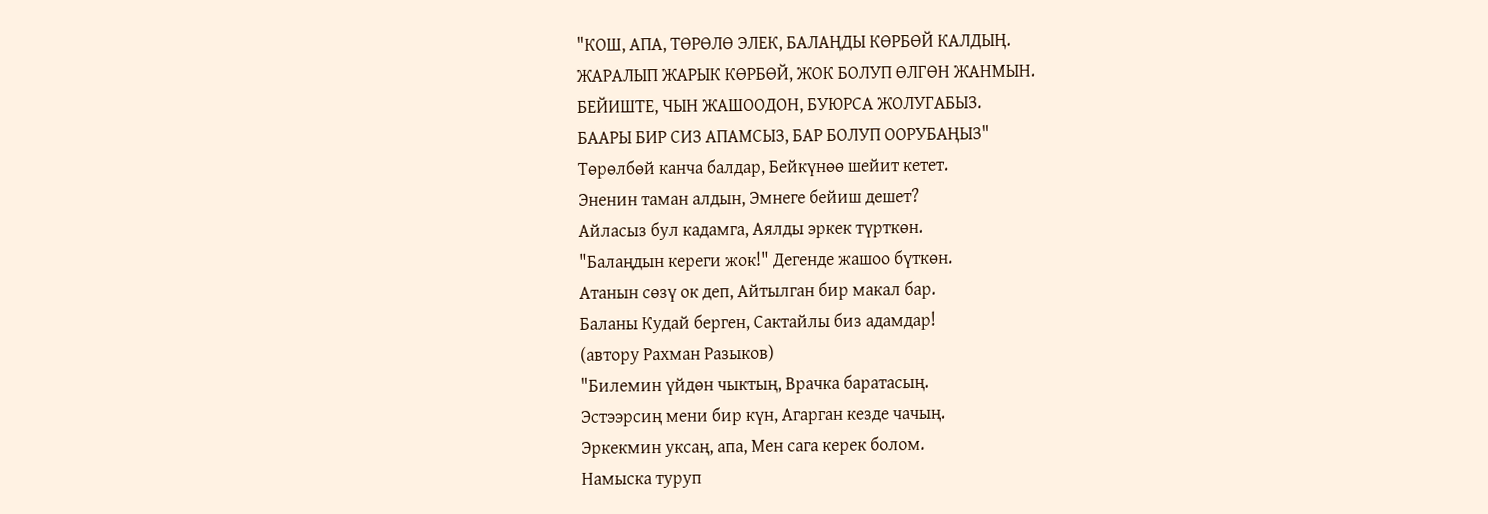"КОШ, АПА, ТӨРӨЛӨ ЭЛЕК, БАЛАҢДЫ КӨРБӨЙ КАЛДЫҢ.
ЖАРАЛЫП ЖАРЫК КӨРБӨЙ, ЖОК БОЛУП ӨЛГӨН ЖАНМЫН.
БЕЙИШТЕ, ЧЫН ЖАШООДОН, БУЮРСА ЖОЛУГАБЫЗ.
БААРЫ БИР СИЗ АПАМСЫЗ, БАР БОЛУП ООРУБАҢЫЗ"
Төрөлбөй канча балдар, Бейкүнөө шейит кетет.
Эненин таман алдын, Эмнеге бейиш дешет?
Айласыз бул кадамга, Аялды эркек түрткөн.
"Балаңдын кереги жок!" Дегенде жашоо бүткөн.
Атанын сөзү ок деп, Айтылган бир макал бар.
Баланы Кудай берген, Сактайлы биз адамдар!
(автору Рахман Разыков)
"Билемин үйдөн чыктың, Врачка баратасың.
Эстээрсиң мени бир күн, Агарган кезде чачың.
Эркекмин уксаң, апа, Мен сага керек болом.
Намыска туруп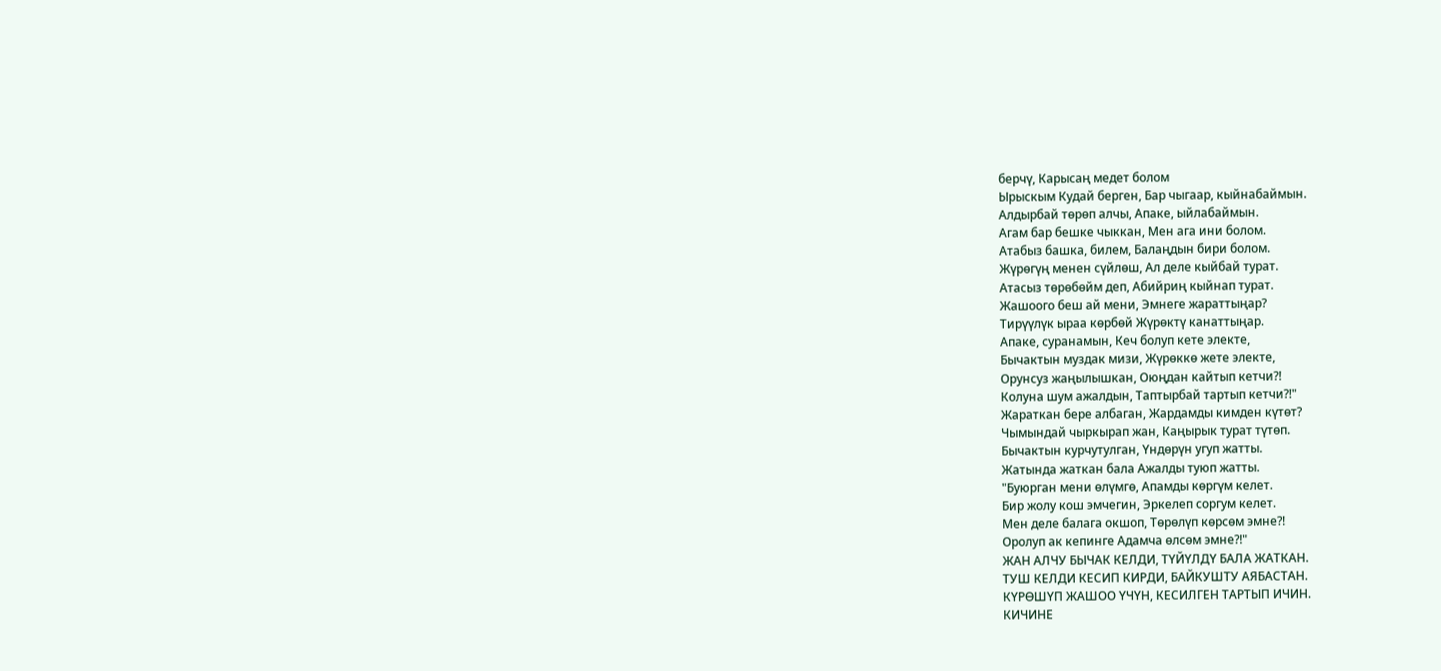берчү, Карысаң медет болом
Ырыскым Кудай берген, Бар чыгаар, кыйнабаймын.
Алдырбай төрөп алчы, Апаке, ыйлабаймын.
Агам бар бешке чыккан, Мен ага ини болом.
Атабыз башка, билем, Балаңдын бири болом.
Жүрөгүң менен сүйлөш, Ал деле кыйбай турат.
Атасыз төрөбөйм деп, Абийриң кыйнап турат.
Жашоого беш ай мени, Эмнеге жараттыңар?
Тирүүлүк ыраа көрбөй Жүрөктү канаттыңар.
Апаке, суранамын, Кеч болуп кете электе,
Бычактын муздак мизи, Жүрөккө жете электе,
Орунсуз жаңылышкан, Оюңдан кайтып кетчи?!
Колуна шум ажалдын, Таптырбай тартып кетчи?!"
Жараткан бере албаган, Жардамды кимден күтөт?
Чымындай чыркырап жан, Каңырык турат түтөп.
Бычактын курчутулган, Үндөрүн угуп жатты.
Жатында жаткан бала Ажалды туюп жатты.
"Буюрган мени өлүмгө, Апамды көргүм келет.
Бир жолу кош эмчегин, Эркелеп соргум келет.
Мен деле балага окшоп, Төрөлүп көрсөм эмне?!
Оролуп ак кепинге Адамча өлсөм эмне?!"
ЖАН АЛЧУ БЫЧАК КЕЛДИ, ТҮЙҮЛДҮ БАЛА ЖАТКАН.
ТУШ КЕЛДИ КЕСИП КИРДИ, БАЙКУШТУ АЯБАСТАН.
КҮРӨШҮП ЖАШОО ҮЧҮН, КЕСИЛГЕН ТАРТЫП ИЧИН.
КИЧИНЕ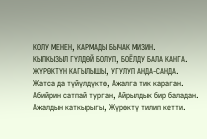КОЛУ МЕНЕН, КАРМАДЫ БЫЧАК МИЗИН.
КЫПКЫЗЫЛ ГҮЛДӨЙ БОЛУП, БОЁЛДУ БАЛА КАНГА.
ЖҮРӨКТҮН КАГЫЛЫШЫ, УГУЛУП АНДА-САНДА.
Жатса да түйүлдүктө, Ажалга тик караган.
Абийрин сатпай турган, Айрылдык бир баладан.
Ажалдын каткырыгы, Жүрөктү тилип кетти.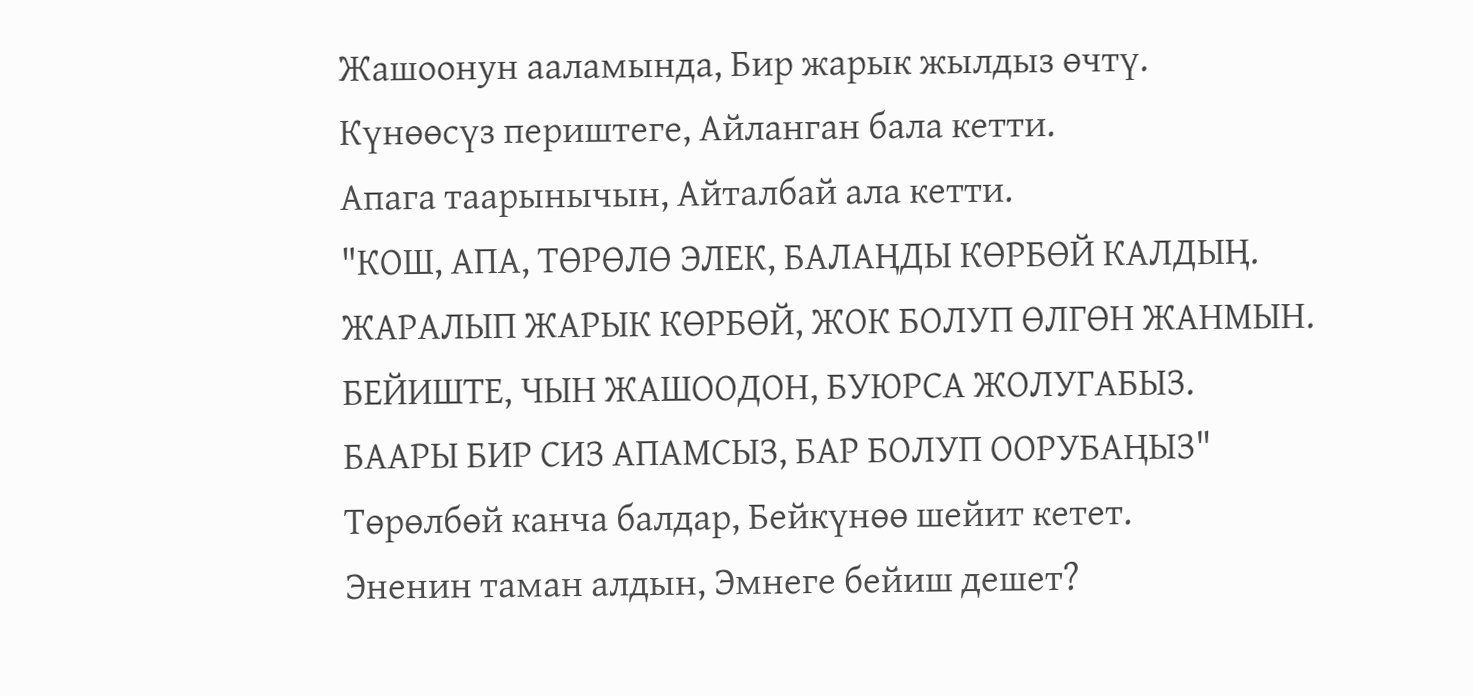Жашоонун ааламында, Бир жарык жылдыз өчтү.
Күнөөсүз периштеге, Айланган бала кетти.
Апага таарынычын, Айталбай ала кетти.
"КОШ, АПА, ТӨРӨЛӨ ЭЛЕК, БАЛАҢДЫ КӨРБӨЙ КАЛДЫҢ.
ЖАРАЛЫП ЖАРЫК КӨРБӨЙ, ЖОК БОЛУП ӨЛГӨН ЖАНМЫН.
БЕЙИШТЕ, ЧЫН ЖАШООДОН, БУЮРСА ЖОЛУГАБЫЗ.
БААРЫ БИР СИЗ АПАМСЫЗ, БАР БОЛУП ООРУБАҢЫЗ"
Төрөлбөй канча балдар, Бейкүнөө шейит кетет.
Эненин таман алдын, Эмнеге бейиш дешет?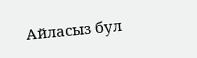Айласыз бул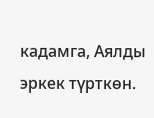кадамга, Аялды эркек түрткөн.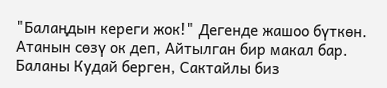"Балаңдын кереги жок!" Дегенде жашоо бүткөн.
Атанын сөзү ок деп, Айтылган бир макал бар.
Баланы Кудай берген, Сактайлы биз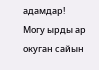адамдар!
Могу ырды ар окуган сайын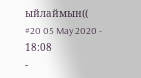ыйлаймын((
#20 05 May 2020 - 18:08
-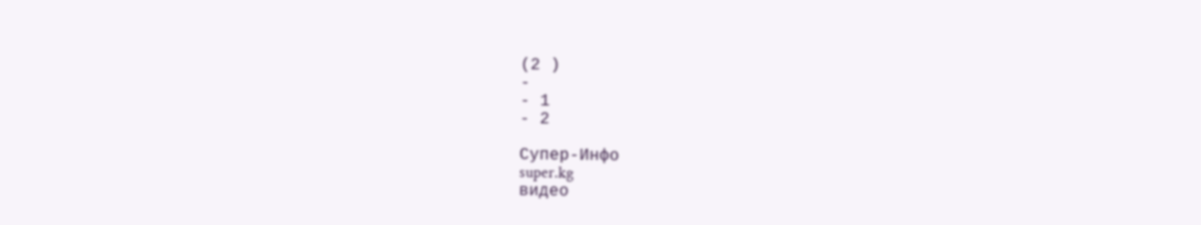(2 )
-
- 1
- 2

Супер-Инфо
super.kg
видео